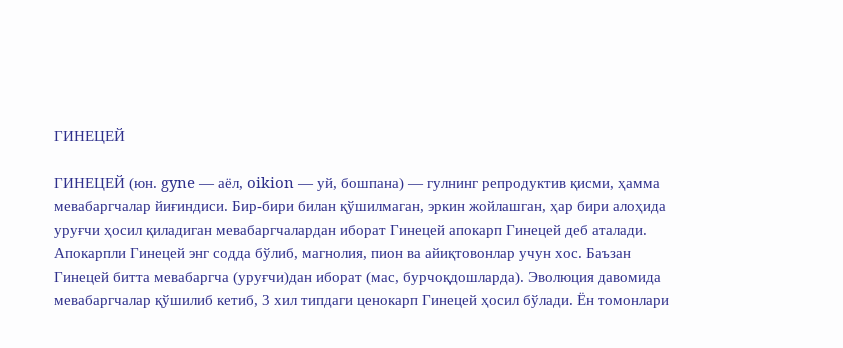ГИНЕЦЕЙ

ГИНЕЦЕЙ (юн. gyne — аёл, oikion — уй, бошпана) — гулнинг репродуктив қисми, ҳамма мевабаргчалар йиғиндиси. Бир-бири билан қўшилмаган, эркин жойлашган, ҳар бири алоҳида уруғчи ҳосил қиладиган мевабаргчалардан иборат Гинецей апокарп Гинецей деб аталади. Апокарпли Гинецей энг содда бўлиб, магнолия, пион ва айиқтовонлар учун хос. Баъзан Гинецей битта мевабаргча (уруғчи)дан иборат (мас, бурчоқдошларда). Эволюция давомида мевабаргчалар қўшилиб кетиб, 3 хил типдаги ценокарп Гинецей ҳосил бўлади. Ён томонлари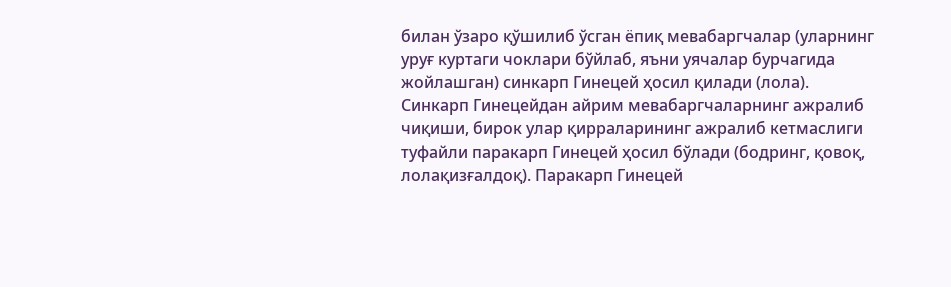билан ўзаро қўшилиб ўсган ёпиқ мевабаргчалар (уларнинг уруғ куртаги чоклари бўйлаб, яъни уячалар бурчагида жойлашган) синкарп Гинецей ҳосил қилади (лола). Синкарп Гинецейдан айрим мевабаргчаларнинг ажралиб чиқиши, бирок улар қирраларининг ажралиб кетмаслиги туфайли паракарп Гинецей ҳосил бўлади (бодринг, қовоқ, лолақизғалдоқ). Паракарп Гинецей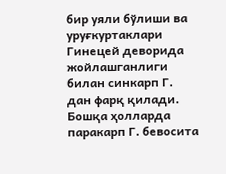бир уяли бўлиши ва уруғкуртаклари Гинецей деворида жойлашганлиги билан синкарп Г. дан фарқ қилади. Бошқа ҳолларда паракарп Г. бевосита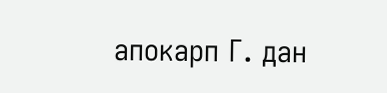апокарп Г. дан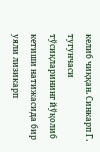келиб чиққан. Синкарп Г. тугунчаси тўсиқларининг йўқолиб кетиши натижасида бир уяли лизикарп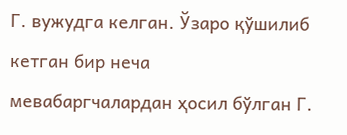Г. вужудга келган. Ўзаро қўшилиб кетган бир неча мевабаргчалардан ҳосил бўлган Г.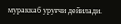мураккаб уруғчи дейилади.